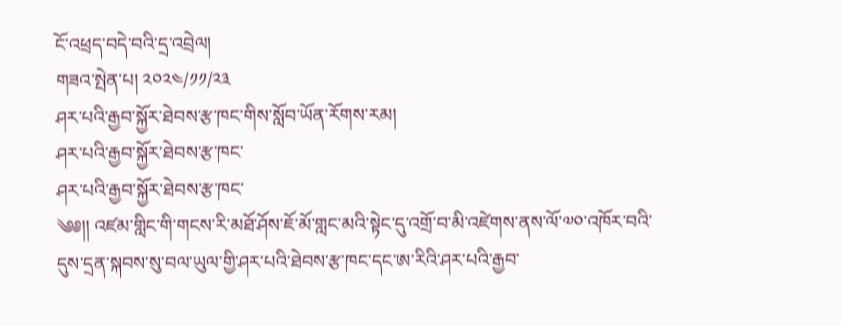ངོ་འཕྲད་བདེ་བའི་དྲ་འབྲེལ།
གཟའ་སྤེན་པ། ༢༠༢༤/༡༡/༢༣
ཤར་པའི་རྒྱབ་སྐྱོར་ཐེབས་རྩ་ཁང་གིས་སློབ་ཡོན་རོགས་རམ།
ཤར་པའི་རྒྱབ་སྐྱོར་ཐེབས་རྩ་ཁང་
ཤར་པའི་རྒྱབ་སྐྱོར་ཐེབས་རྩ་ཁང་
༄༅།། འཛམ་གླིང་གི་གངས་རི་མཐོ་ཤོས་ཇོ་མོ་གླང་མའི་སྟེང་དུ་འགྲོ་བ་མི་འཛེགས་ནས་ལོ་༧༠་འཁོར་བའི་དུས་དྲན་སྐབས་སུ་བལ་ཡུལ་གྱི་ཤར་པའི་ཐེབས་རྩ་ཁང་དང་ཨ་རིའི་ཤར་པའི་རྒྱབ་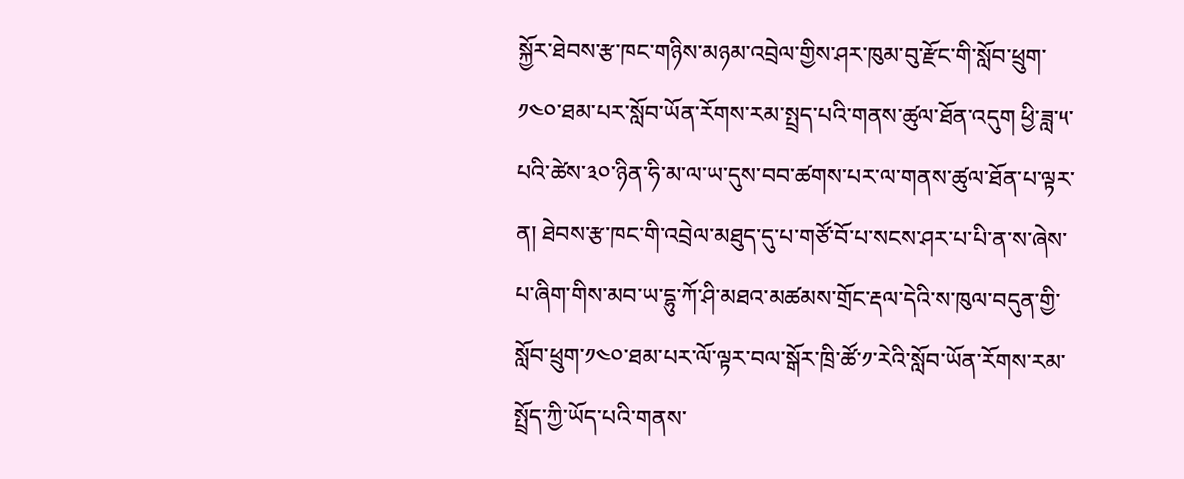སྐྱོར་ཐེབས་རྩ་ཁང་གཉིས་མཉམ་འབྲེལ་གྱིས་ཤར་ཁུམ་བུ་རྫོང་གི་སློབ་ཕྲུག་༡༤༠་ཐམ་པར་སློབ་ཡོན་རོགས་རམ་སྤྲད་པའི་གནས་ཚུལ་ཐོན་འདུག ཕྱི་ཟླ་༥་པའི་ཚེས་༣༠་ཉིན་ཧི་མ་ལ་ཡ་དུས་བབ་ཚགས་པར་ལ་གནས་ཚུལ་ཐོན་པ་ལྟར་ན། ཐེབས་རྩ་ཁང་གི་འབྲེལ་མཐུད་དུ་པ་གཙོ་བོ་པ་སངས་ཤར་པ་པི་ན་ས་ཞེས་པ་ཞིག་གིས་མབ་ཡ་དྷུ་ཀོ་ཤི་མཐའ་མཚམས་གྲོང་རྡལ་དེའི་ས་ཁུལ་བདུན་གྱི་སློབ་ཕྲུག་༡༤༠་ཐམ་པར་ལོ་ལྟར་བལ་སྒོར་ཁྲི་ཚོ་༡་རེའི་སློབ་ཡོན་རོགས་རམ་སྤྲོད་ཀྱི་ཡོད་པའི་གནས་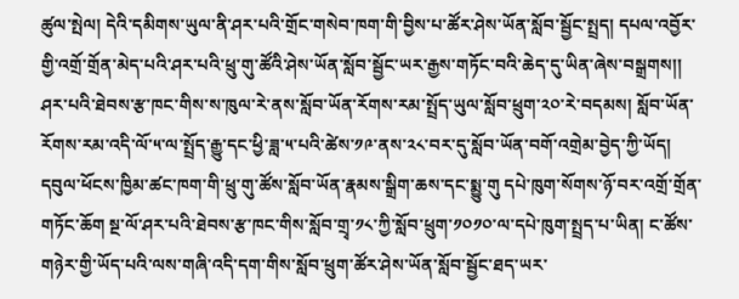ཚུལ་སྤེལ། དེའི་དམིགས་ཡུལ་ནི་ཤར་པའི་གྲོང་གསེབ་ཁག་གི་བྱིས་པ་ཚོར་ཤེས་ཡོན་སློབ་སྦྱོང་སྤྲད། དཔལ་འབྱོར་གྱི་འགྲོ་གྲོན་མེད་པའི་ཤར་པའི་ཕྲུ་གུ་ཚོའི་ཤེས་ཡོན་སློབ་སྦྱོང་ཡར་རྒྱས་གཏོང་བའི་ཆེད་དུ་ཡིན་ཞེས་བསྒྲགས།།
ཤར་པའི་ཐེབས་རྩ་ཁང་གིས་ས་ཁུལ་རེ་ནས་སློབ་ཡོན་རོགས་རམ་སྤྲོད་ཡུལ་སློབ་ཕྲུག་༢༠་རེ་བདམས། སློབ་ཡོན་རོགས་རམ་འདི་ལོ་༥་ལ་སྤྲོད་རྒྱུ་དང་ཕྱི་ཟླ་༥་པའི་ཚེས་༡༩་ནས་༢༨་བར་དུ་སློབ་ཡོན་བགོ་འགྲེམ་བྱེད་ཀྱི་ཡོད། དབུལ་ཕོངས་ཁྱིམ་ཚང་ཁག་གི་ཕྲུ་གུ་ཚོས་སློབ་ཡོན་རྣམས་སྒྲིག་ཆས་དང་སྨྱུ་གུ དཔེ་ཁུག་སོགས་ཉོ་བར་འགྲོ་གྲོན་གཏོང་ཆོག སྔ་ལོ་ཤར་པའི་ཐེབས་རྩ་ཁང་གིས་སློབ་གྲྭ་༡༨་ཀྱི་སློབ་ཕྲུག་༡༠༡༠་ལ་དཔེ་ཁུག་སྤྲད་པ་ཡིན། ང་ཚོས་གཉེར་གྱི་ཡོད་པའི་ལས་གཞི་འདི་དག་གིས་སློབ་ཕྲུག་ཚོར་ཤེས་ཡོན་སློབ་སྦྱོང་ཐད་ཡར་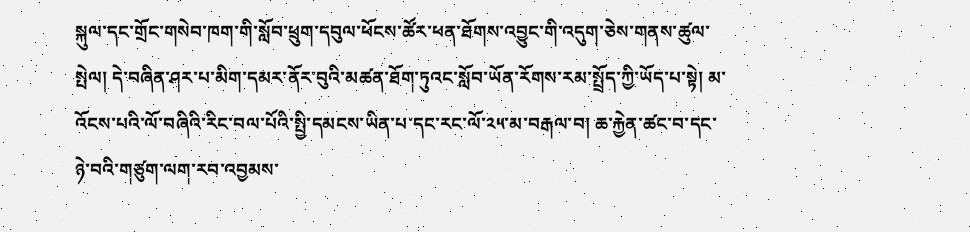སྐུལ་དང་གྲོང་གསེབ་ཁག་གི་སློབ་ཕྲུག་དབུལ་ཕོངས་ཚོར་ཕན་ཐོགས་འབྱུང་གི་འདུག་ཅེས་གནས་ཚུལ་སྤེལ། དེ་བཞིན་ཤར་པ་མིག་དམར་ནོར་བུའི་མཚན་ཐོག་ཏུའང་སློབ་ཡོན་རོགས་རམ་སྤྲོད་ཀྱི་ཡོད་པ་སྟེ། མ་འོངས་པའི་ལོ་བཞིའི་རིང་བལ་པོའི་སྤྱི་དམངས་ཡིན་པ་དང་རང་ལོ་༢༥་མ་བརྒལ་བ། ཆ་རྐྱེན་ཚང་བ་དང་ཉེ་བའི་གཙུག་ལག་རབ་འབྱམས་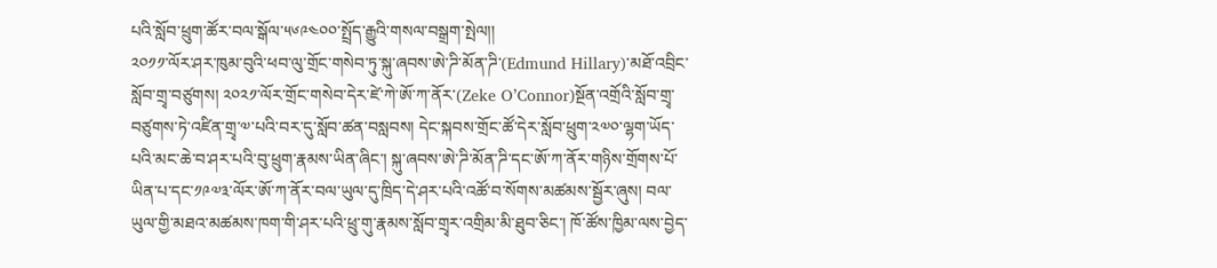པའི་སློབ་ཕྲུག་ཚོར་བལ་སྒོལ་༥༦༩༤༠༠་སྤྲོད་རྒྱུའི་གསལ་བསྒྲག་སྤེལ།།
༢༠༡༡་ལོར་ཤར་ཁུམ་བུའི་ཕབ་ལུ་གྲོང་གསེབ་ཏུ་སྐུ་ཞབས་ཨེ་ཌི་མོན་ཌི་(Edmund Hillary)་མཐོ་འབྲིང་སློབ་གྲྭ་བཙུགས། ༢༠༢༡་ལོར་གྲོང་གསེབ་དེར་ཛེ་ཀེ་ཨོ་ཀ་ནོར་(Zeke O’Connor)སྔོན་འགྲོའི་སློབ་གྲྭ་བཙུགས་ཏེ་འཛིན་གྲྭ་༧་པའི་བར་དུ་སློབ་ཚན་བསླབས། དེང་སྐབས་གྲོང་ཚོ་དེར་སློབ་ཕྲུག་༢༧༠་ལྷག་ཡོད་པའི་མང་ཆེ་བ་ཤར་པའི་བུ་ཕྲུག་རྣམས་ཡིན་ཞིང་། སྐུ་ཞབས་ཨེ་ཌི་མོན་ཌི་དང་ཨོ་ཀ་ནོར་གཉིས་གྲོགས་པོ་ཡིན་པ་དང་༡༩༧༣་ལོར་ཨོ་ཀ་ནོར་བལ་ཡུལ་དུ་ཁྲིད་དེ་ཤར་པའི་འཚོ་བ་སོགས་མཚམས་སྦྱོར་ཞུས། བལ་ཡུལ་གྱི་མཐའ་མཚམས་ཁག་གི་ཤར་པའི་ཕྲུ་གུ་རྣམས་སློབ་གྲྭར་འགྲིམ་མི་ཐུབ་ཅིང་། ཁོ་ཚོས་ཁྱིམ་ལས་བྱེད་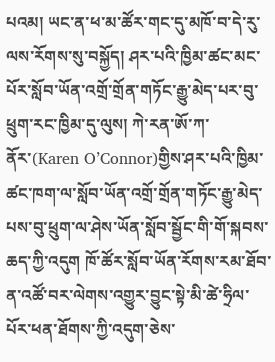པའམ། ཡང་ན་ཕ་མ་ཚོར་གང་དུ་མཁོ་བ་དེ་རུ་ལས་རོགས་སུ་བསྐྱོད། ཤར་པའི་ཁྱིམ་ཚང་མང་པོར་སློབ་ཡོན་འགྲོ་གྲོན་གཏོང་རྒྱུ་མེད་པར་བུ་ཕྲུག་རང་ཁྱིམ་དུ་ལུས། ཀེ་རན་ཨོ་ཀ་ནོར་(Karen O’Connor)གྱིས་ཤར་པའི་ཁྱིམ་ཚང་ཁག་ལ་སློབ་ཡོན་འགྲོ་གྲོན་གཏོང་རྒྱུ་མེད་པས་བུ་ཕྲུག་ལ་ཤེས་ཡོན་སློབ་སྦྱོང་གི་གོ་སྐབས་ཆད་ཀྱི་འདུག ཁོ་ཚོར་སློབ་ཡོན་རོགས་རམ་ཐོབ་ན་འཚོ་བར་ལེགས་འགྱུར་བྱུང་སྟེ་མི་ཚེ་ཧྲིལ་པོར་ཕན་ཐོགས་ཀྱི་འདུག་ཅེས་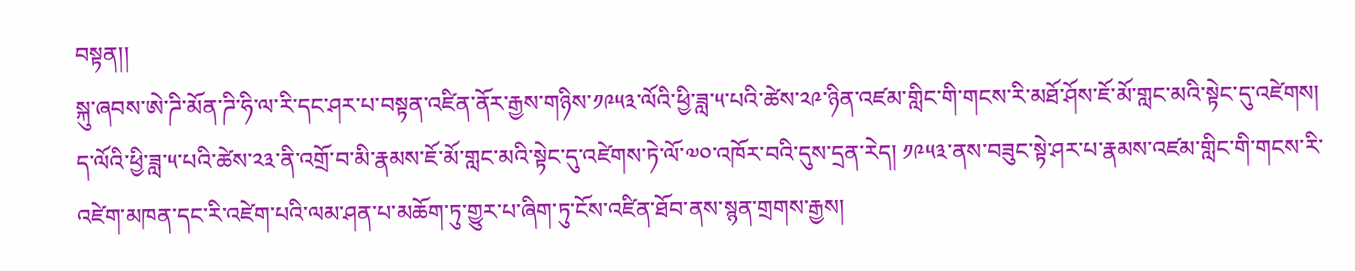བསྟན།།
སྐུ་ཞབས་ཨེ་ཌི་མོན་ཌི་ཧི་ལ་རི་དང་ཤར་པ་བསྟན་འཛིན་ནོར་རྒྱས་གཉིས་༡༩༥༣་ལོའི་ཕྱི་ཟླ་༥་པའི་ཚེས་༢༩་ཉིན་འཛམ་གླིང་གི་གངས་རི་མཐོ་ཤོས་ཇོ་མོ་གླང་མའི་སྟེང་དུ་འཛེགས། ད་ལོའི་ཕྱི་ཟླ་༥་པའི་ཚེས་༢༣་ནི་འགྲོ་བ་མི་རྣམས་ཇོ་མོ་གླང་མའི་སྟེང་དུ་འཛེགས་ཏེ་ལོ་༧༠་འཁོར་བའི་དུས་དྲན་རེད། ༡༩༥༣་ནས་བཟུང་སྟེ་ཤར་པ་རྣམས་འཛམ་གླིང་གི་གངས་རི་འཛེག་མཁན་དང་རི་འཛེག་པའི་ལམ་ཤན་པ་མཆོག་ཏུ་གྱུར་པ་ཞིག་ཏུ་ངོས་འཛིན་ཐོབ་ནས་སྙན་གྲགས་རྒྱས།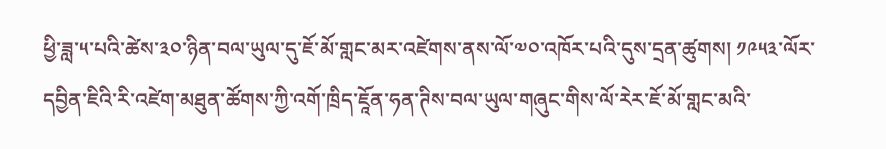ཕྱི་ཟླ་༥་པའི་ཚེས་༣༠་ཉིན་བལ་ཡུལ་དུ་ཇོ་མོ་གླང་མར་འཛེགས་ནས་ལོ་༧༠་འཁོར་པའི་དུས་དྲན་ཚུགས། ༡༩༥༣་ལོར་དབྱིན་ཇིའི་རི་འཛེག་མཐུན་ཚོགས་ཀྱི་འགོ་ཁྲིད་ཇཱོན་ཧན་ཊིས་བལ་ཡུལ་གཞུང་གིས་ལོ་རེར་ཇོ་མོ་གླང་མའི་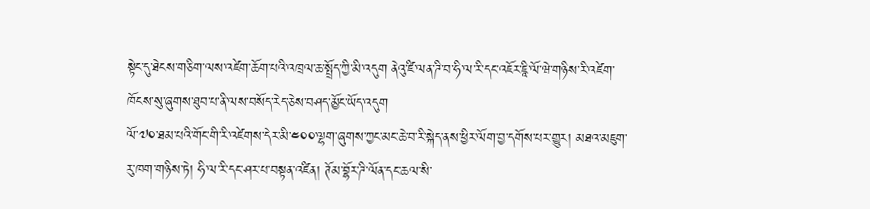སྟེང་དུ་ཐེངས་གཅིག་ལས་འཛེག་ཆོག་པའི་འཁྲལ་ཆ་སྤྲོད་ཀྱི་མི་འདུག ནེའུ་ཛི་ལན་ཌི་བ་ཧི་ལ་རི་དང་འཇོར་ཇཱི་ལོ་ཝེ་གཉིས་རི་འཛེག་ཁོངས་སུ་ཞུགས་ཐུབ་པ་ནི་ལས་བསོད་རེད་ཅེས་བཤད་མྱོང་ཡོད་འདུག
ལོ་༧༠་ཐམ་པའི་གོང་གི་རི་འཛེགས་དེར་མི་༤༠༠་ལྷག་ཞུགས་ཀྱང་མང་ཆེ་བ་རི་སྐེད་ནས་ཕྱིར་ལོག་བྱ་དགོས་པར་གྱུར། མཐའ་མཇུག་རུ་ཁག་གཉིས་ཏེ། ཧི་ལ་རི་དང་ཤར་པ་བསྟན་འཛིན། ཊོམ་བྷོར་ཌི་ལོན་དང་ཆལ་སི་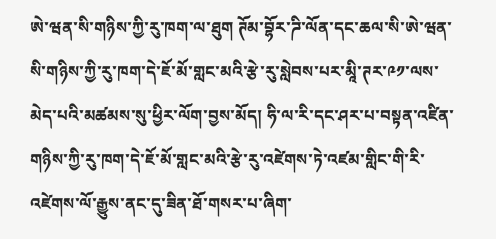ཨེ་ཝན་སི་གཉིས་ཀྱི་རུ་ཁག་ལ་ཐུག ཊོམ་བྷོར་ཌི་ལོན་དང་ཆལ་སི་ཨེ་ཝན་སི་གཉིས་ཀྱི་རུ་ཁག་དེ་ཇོ་མོ་གླང་མའི་རྩེ་རུ་སླེབས་པར་མཱི་ཊར་༩༡་ལས་མེད་པའི་མཚམས་སུ་ཕྱིར་ལོག་བྱས་མོད། ཧི་ལ་རི་དང་ཤར་པ་བསྟན་འཛིན་གཉིས་ཀྱི་རུ་ཁག་དེ་ཇོ་མོ་གླང་མའི་རྩེ་རུ་འཛེགས་ཏེ་འཛམ་གླིང་གི་རི་འཛེགས་ལོ་རྒྱུས་ནང་དུ་ཟིན་ཐོ་གསར་པ་ཞིག་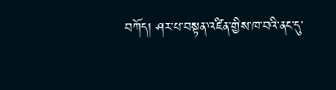བཀོད། ཤར་པ་བསྟན་འཛིན་གྱིས་ཁ་བའི་ནང་དུ་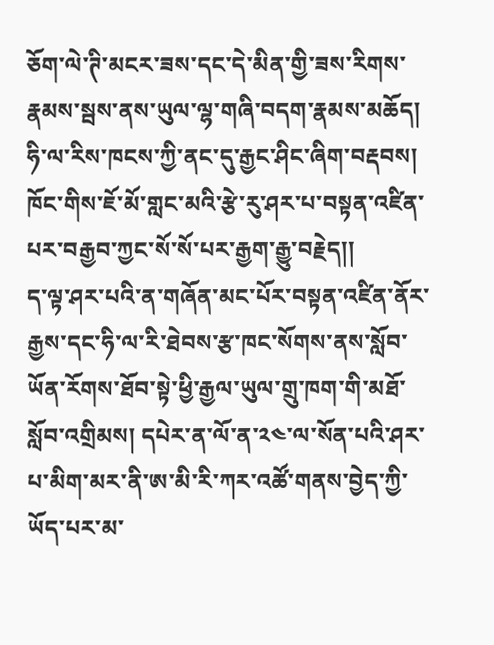ཅོག་ལེ་ཊི་མངར་ཟས་དང་དེ་མིན་གྱི་ཟས་རིགས་རྣམས་སྦས་ནས་ཡུལ་ལྷ་གཞི་བདག་རྣམས་མཆོད། ཧི་ལ་རིས་ཁངས་ཀྱི་ནང་དུ་རྒྱང་ཤིང་ཞིག་བརྡབས། ཁོང་གིས་ཇོ་མོ་གླང་མའི་རྩེ་རུ་ཤར་པ་བསྟན་འཛིན་པར་བརྒྱབ་ཀྱང་སོ་སོ་པར་རྒྱག་རྒྱུ་བརྗེད།།
ད་ལྟ་ཤར་པའི་ན་གཞོན་མང་པོར་བསྟན་འཛིན་ནོར་རྒྱས་དང་ཧི་ལ་རི་ཐེབས་རྩ་ཁང་སོགས་ནས་སློབ་ཡོན་རོགས་ཐོབ་སྟེ་ཕྱི་རྒྱལ་ཡུལ་གྲུ་ཁག་གི་མཐོ་སློབ་འགྲིམས། དཔེར་ན་ལོ་ན་༢༤་ལ་སོན་པའི་ཤར་པ་མིག་མར་ནི་ཨ་མི་རི་ཀར་འཚོ་གནས་བྱེད་ཀྱི་ཡོད་པར་མ་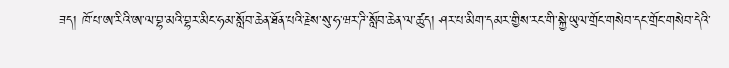ཟད། ཁོ་པ་ཨ་རིའི་ཨ་ལ་བྷ་མའི་བྷར་མིང་ཧམ་སློབ་ཆེན་ཐོན་པའི་རྗེས་སུ་ཧ་ཝར་ཌི་སློབ་ཆེན་ལ་ཚུད། ཤར་པ་མིག་དམར་གྱིས་རང་གི་སྐྱེ་ཡུལ་གྲོང་གསེབ་དང་གྲོང་གསེབ་དེའི་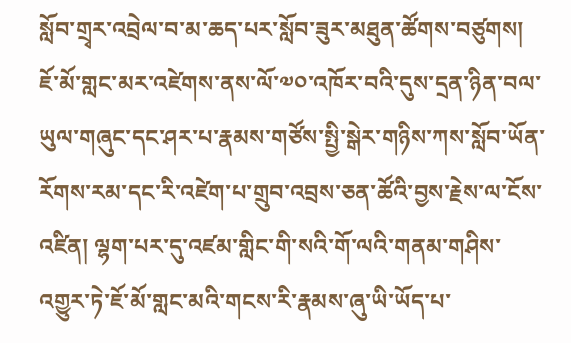སློབ་གྲྭར་འབྲེལ་བ་མ་ཆད་པར་སློབ་ཟུར་མཐུན་ཚོགས་བཙུགས། ཇོ་མོ་གླང་མར་འཛེགས་ནས་ལོ་༧༠་འཁོར་བའི་དུས་དྲན་ཉིན་བལ་ཡུལ་གཞུང་དང་ཤར་པ་རྣམས་གཙོས་སྤྱི་སྒེར་གཉིས་ཀས་སློབ་ཡོན་རོགས་རམ་དང་རི་འཛེག་པ་གྲུབ་འབྲས་ཅན་ཚོའི་བྱས་རྗེས་ལ་ངོས་འཛིན། ལྷག་པར་དུ་འཛམ་གླིང་གི་སའི་གོ་ལའི་གནམ་གཤིས་འགྱུར་ཏེ་ཇོ་མོ་གླང་མའི་གངས་རི་རྣམས་ཞུ་ཡི་ཡོད་པ་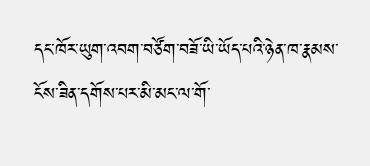དང་ཁོར་ཡུག་འབག་བཙོག་བཟོ་ཡི་ཡོད་པའི་ཉེན་ཁ་རྣམས་ངོས་ཟིན་དགོས་པར་མི་མང་ལ་གོ་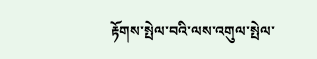རྟོགས་སྤེལ་བའི་ལས་འགུལ་སྤེལ་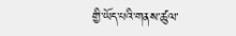གྱི་ཡོད་པའི་གནས་ཚུལ་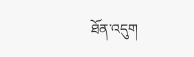ཐོན་འདུག